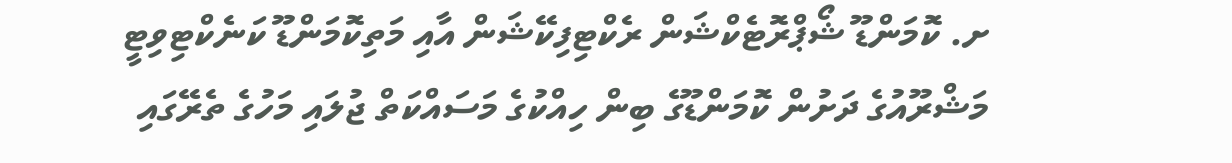ށ. ކޮމަންޑޫ ޝޯޕްރޮޓެކްޝަން ރެކްޓިފިކޭޝަން އާއި މަތިކޮމަންޑޫ ކަނެކްޓިވިޓީ މަޝްރޫއުގެ ދަށުން ކޮމަންޑޫގެ ބިން ހިއްކުގެ މަސައްކަތް ޖުލައި މަހުގެ ތެރޭގައި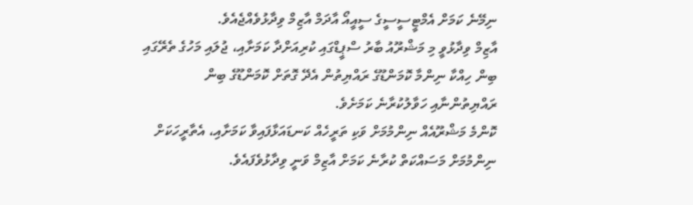ނިމޭނެ ކަމަށް އެމްޓީސީސީގެ ސީއީއޯ އާދަމް އާޒިމް ވިދާޅުވެއްޖެއެވެ.
އާޒިމް ވިދާޅުވީ މި މަޝްރޫއު ބާރު ސްޕީޑްގައި ކުރިއަށްދާ ކަމަށާއި، ޖުލައި މަހުގެ ތެރޭގައި ބިން ހިއްކާ ނިންމާ ކޮމަންޑޫގެ ރައްޔިތުން އެދޭ ގޮތަށް ކޮމަންޑޫގެ ބިން ރައްޔިތުންނާއި ހަވާލުކުރާނެ ކަމަށެވެ.
ކޮންމެ މަޝްރޫއެއް ނިންމުމަށް ވަކި ތަރީހެއް ކަނޑައަޅާފައިވާ ކަމަށާއި، އެތާރީހަކަށް ނިންމުމަށް މަސައްކަތް ކުރާނެ ކަމަށް އާޒިމް ވަނީ ވިދާޅުވެފައެވެ.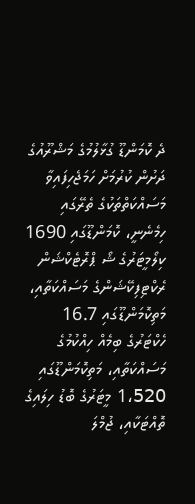ދެ ކޮމަންޑޫ ގުޅާލުމުގެ މަޝްރޫއުގެ ދަށުން ކުރުމަށް ހަމަޖެހިފައިވާ މަސައްކަތްތަކުގެ ތެރޭގައި ހިމެނެނީ، ކޮމަންޑޫގައި 1690 ކިލޯމީޓަރުގެ ޝޯ ޕްރޮޓެކްޝަން ރެކްޓިފިކޭޝަންގެ މަސައްކަތާއި، މަތިކޮމަންޑޫގައި 16.7 ހެކްޓަރުގެ ބިމެއް ހިއްކުމުގެ މަސައްކަތާއި، މަތިކޮމަންޑޫގައި 1،520 މީޓަރުގެ ބޮޑު ހިލައިގެ ތޮއްޓަކާއި، ޖުމްލަ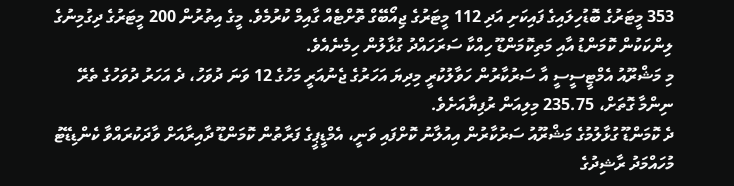353 މީޓަރުގެ ބޮޑުހިލައިގެ ފައިކަށި އަދި 112 މީޓަރުގެ ޖިއޯބޭގް ތޮށްޓެއް ގާއިމް ކުރުމެވެ. މީގެ އިތުރުން 200 މީޓަރުގެ ދިގުމިނުގެ ލިންކަކުން ކޮމަންޑު އާއި މަތިކޮމަންޑޫ ހިއްކާ ސަރަހައްދު ގުޅާލުން ހިމެނެއެވެ.
މި މަޝްރޫއު އެމްޓީސީސީ އާ ސަރުކާރުން ހަވާލުކުރީ މިދިޔަ އަހަރުގެ ޖެނުއަރީ މަހުގެ 12 ވަނަ ދުވަހު، ދެ އަހަރު ދުވަހުގެ ތެރޭ ނިންމާ ގޮތަށް، 235.75 މިލިއަން ރުފިޔާއަށެވެ.
ދެ ކޮމަންޑޫ ގުޅާލުމުގެ މަޝްރޫއު ސަރުކާރުން އިއުލާނު ކޮށްފައި ވަނީ، އެމްޑީޕީގެ ފަރާތުން ކޮމަންޑޫ ދާއިރާއަށް ވާދަކުރައްވާ ކެންޑިޑޭޓު މުހައްމަދު ރާޝިދުގެ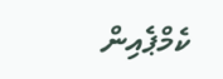ކެމްޕެއިން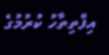އިފްތިތާހު ކުރުމުގެ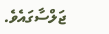ޖަލްސާގައެވެ.